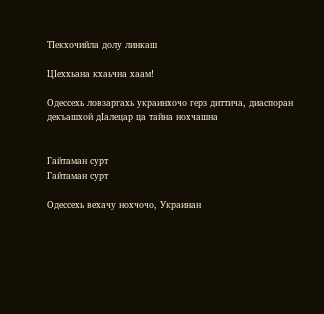ТIекхочийла долу линкаш

ЦIеххьана кхаьчна хаам!

Одессехь ловзаргахь украинхочо герз диттича, диаспоран декъашхой дIалецар ца тайна нохчашна


Гайтаман сурт
Гайтаман сурт

Одессехь вехачу нохчочо, Украинан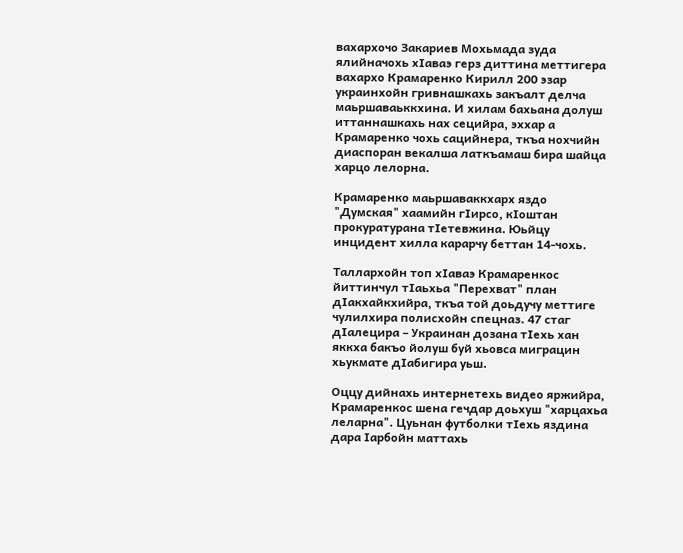вахархочо Закариев Мохьмада зуда ялийначохь хIаваэ герз диттина меттигера вахархо Крамаренко Кирилл 200 эзар украинхойн гривнашкахь закъалт делча маьршаваьккхина. И хилам бахьана долуш иттаннашкахь нах сецийра, эххар а Крамаренко чохь сацийнера, ткъа нохчийн диаспоран векалша латкъамаш бира шайца харцо лелорна.

Крамаренко маьршаваккхарх яздо "Думская" хаамийн гIирсо, кIоштан прокуратурана тIетевжина. Юьйцу инцидент хилла карарчу беттан 14-чохь.

Таллархойн топ хIаваэ Крамаренкос йиттинчул тIаьхьа "Перехват" план дIакхайкхийра, ткъа той доьдучу меттиге чулилхира полисхойн спецназ. 47 стаг дIалецира – Украинан дозана тIехь хан яккха бакъо йолуш буй хьовса миграцин хьукмате дIабигира уьш.

Оццу дийнахь интернетехь видео яржийра, Крамаренкос шена гечдар доьхуш "харцахьа леларна". Цуьнан футболки тIехь яздина дара Iарбойн маттахь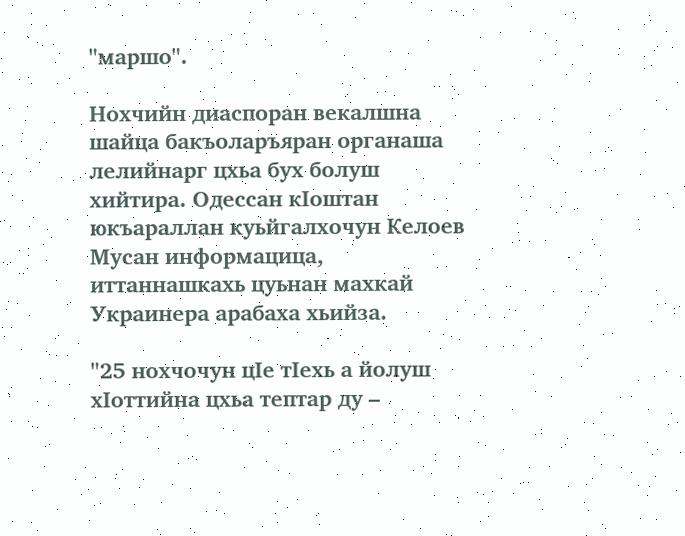"маршо".

Нохчийн диаспоран векалшна шайца бакъоларъяран органаша лелийнарг цхьа бух болуш хийтира. Одессан кIоштан юкъараллан куьйгалхочун Келоев Мусан информацица, иттаннашкахь цуьнан махкай Украинера арабаха хьийза.

"25 нохчочун цIе тIехь а йолуш хIоттийна цхьа тептар ду –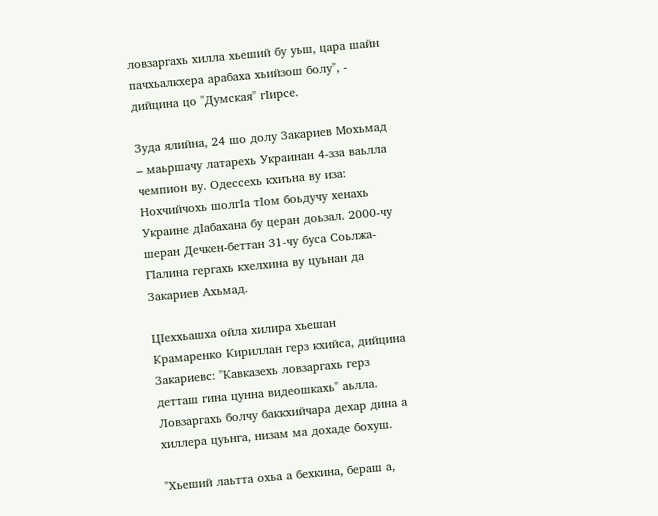ловзаргахь хилла хьеший бу уьш, цара шайн пачхьалкхера арабаха хьийзош болу", - дийцина цо "Думская" гIирсе.

Зуда ялийна, 24 шо долу Закариев Мохьмад – маьршачу латарехь Украинан 4-зза ваьлла чемпион ву. Одессехь кхиъна ву иза: Нохчийчохь шолгIа тIом боьдучу хенахь Украине дIабахана бу церан доьзал. 2000-чу шеран Дечкен-беттан 31-чу буса Соьлжа-ГIалина гергахь кхелхина ву цуьнан да Закариев Ахьмад.

ЦIеххьашха ойла хилира хьешан Крамаренко Кириллан герз кхийса, дийцина Закариевс: "Кавказехь ловзаргахь герз детташ гина цунна видеошкахь" аьлла. Ловзаргахь болчу баккхийчара дехар дина а хиллера цуьнга, низам ма дохаде бохуш.

"Хьеший лаьтта охьа а бехкина, бераш а,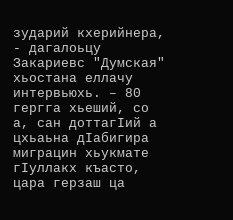зударий кхерийнера, - дагалоьцу Закариевс "Думская" хьостана еллачу интервьюхь. – 80 гергга хьеший, со а, сан доттагIий а цхьаьна дIабигира миграцин хьукмате гIуллакх къасто, цара герзаш ца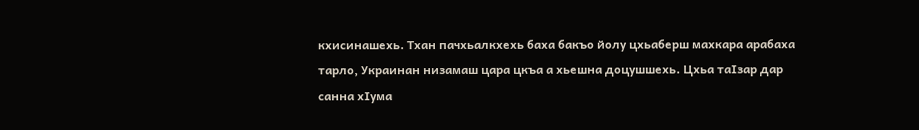кхисинашехь. Тхан пачхьалкхехь баха бакъо йолу цхьаберш махкара арабаха тарло, Украинан низамаш цара цкъа а хьешна доцушшехь. Цхьа таIзар дар санна хIума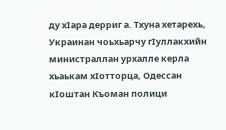ду хIара дерриг а. Тхуна хетарехь, Украинан чоьхьарчу гIуллакхийн министраллан урхалле керла хьаькам хIотторца, Одессан кIоштан Къоман полици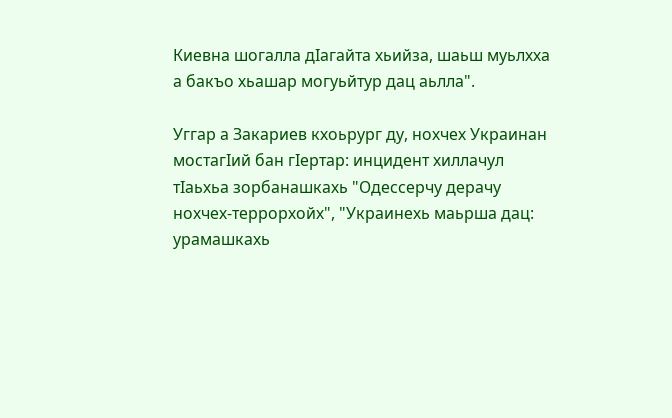Киевна шогалла дIагайта хьийза, шаьш муьлхха а бакъо хьашар могуьйтур дац аьлла".

Уггар а Закариев кхоьрург ду, нохчех Украинан мостагIий бан гIертар: инцидент хиллачул тIаьхьа зорбанашкахь "Одессерчу дерачу нохчех-террорхойх", "Украинехь маьрша дац: урамашкахь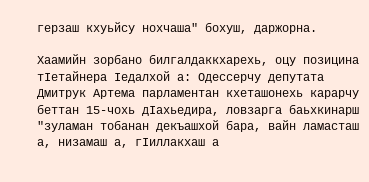герзаш кхуьйсу нохчаша" бохуш, даржорна.

Хаамийн зорбано билгалдаккхарехь, оцу позицина тIетайнера Iедалхой а: Одессерчу депутата Дмитрук Артема парламентан кхеташонехь карарчу беттан 15-чохь дIахьедира, ловзарга баьхкинарш "зуламан тобанан декъашхой бара, вайн ламасташ а, низамаш а, гIиллакхаш а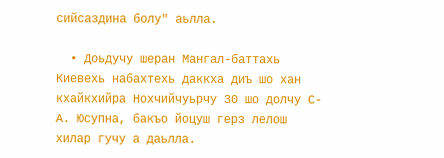сийсаздина болу" аьлла.

  • Доьдучу шеран Мангал-баттахь Киевехь набахтехь даккха диъ шо хан кхайкхийра Нохчийчуьрчу 30 шо долчу С-А. Юсупна, бакъо йоцуш герз лелош хилар гучу а даьлла.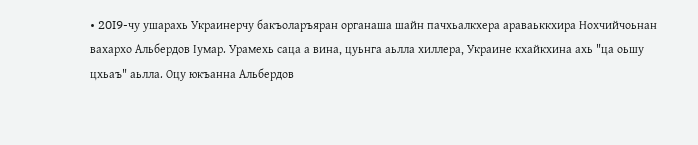• 20I9-чу ушарахь Украинерчу бакъоларъяран органаша шайн пачхьалкхера араваьккхира Нохчийчоьнан вахархо Альбердов Iумар. Урамехь саца а вина, цуьнга аьлла хиллера, Украине кхайкхина ахь "ца оьшу цхьаъ" аьлла. Оцу юкъанна Альбердов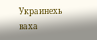Украинехь ваха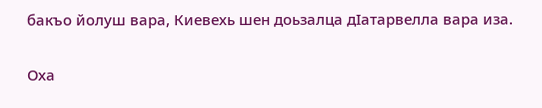бакъо йолуш вара, Киевехь шен доьзалца дIатарвелла вара иза.

Оха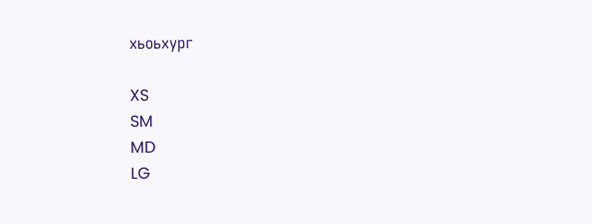хьоьхург

XS
SM
MD
LG